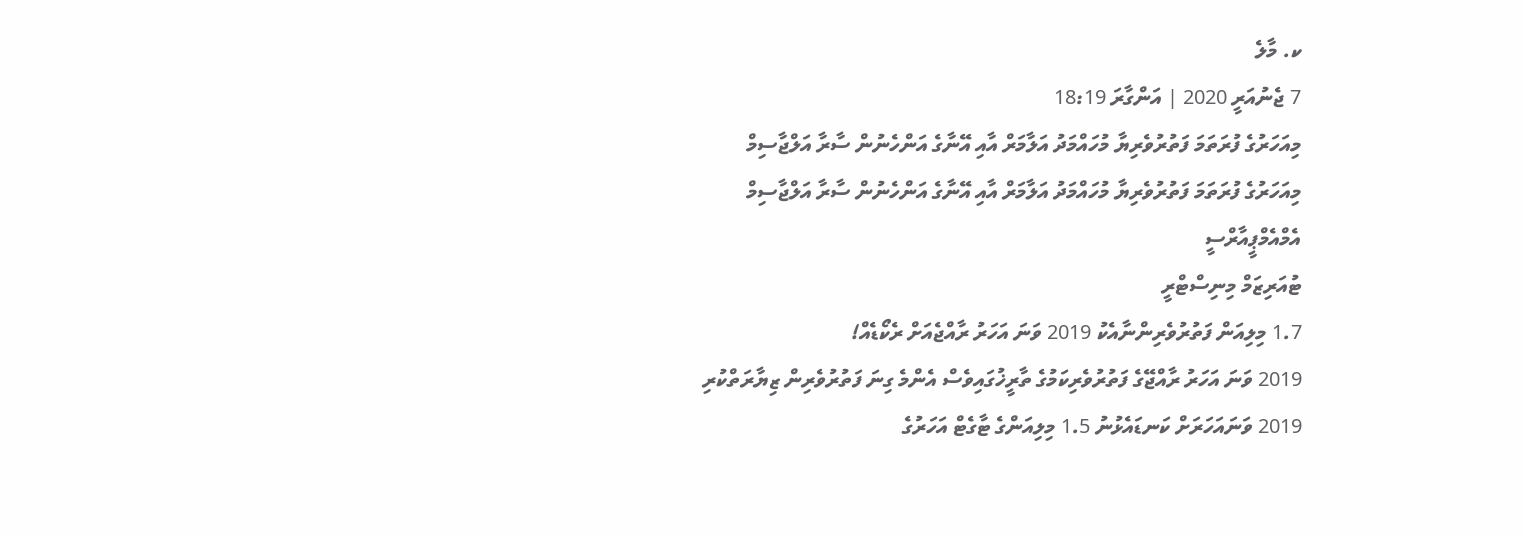ކ. މާލެ
7 ޖެނުއަރީ 2020 | އަންގާރަ 18:19
މިއަހަރުގެ ފުރަތަމަ ފަތުރުވެރިޔާ މުހައްމަދު އަލާމަރް އާއި އޭނާގެ އަންހެނުން ސާރާ އަލްޖާސިމް
މިއަހަރުގެ ފުރަތަމަ ފަތުރުވެރިޔާ މުހައްމަދު އަލާމަރް އާއި އޭނާގެ އަންހެނުން ސާރާ އަލްޖާސިމް
އެމްއެމްޕީއާރްސީ
ޓުއަރިޒަމް މިނިސްޓްރީ
1.7 މިލިއަން ފަތުރުވެރިންނާއެކު 2019 ވަނަ އަހަރު ރާއްޖެއަށް ރެކޯޑެއް!
2019 ވަނަ އަހަރު ރާއްޖޭގެ ފަތުރުވެރިކަމުގެ ތާރީޚުގައިވެސް އެންމެ ގިނަ ފަތުރުވެރިން ޒިޔާރަތްކުރި
2019 ވަނައަހަރަށް ކަނޑައެޅުނު 1.5 މިލިއަންގެ ޓާގެޓް އަހަރުގެ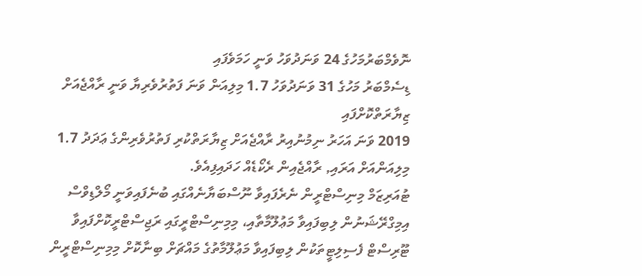ނޮވެމްބަރުމަހުގެ 24 ވަނަދުވަހު ވަނީ ހަމަވެފައި
ޑިސެމްބަރު މަހުގެ 31 ވަނަދުވަހު 1.7 މިލިއަން ވަނަ ފަތުރުވެރިޔާ ވަނީ ރާއްޖެއަށް ޒިޔާރަތްކޮށްފައި
2019 ވަނަ އަހަރު ނިމުނުއިރު ރާއްޖެއަށް ޒިޔާރަތްކުރި ފަތުރުވެރިންގެ ޢަދަދު 1.7 މިލިއަންއަށް އަރައި, ރާއްޖެއިން ރެކޯޑެއް ހަދައިފިއެވެ.
ޓުއަރިޒަމް މިނިސްޓްރީން ނެރެފައިވާ ނޫސްބަޔާނެއްގައި ބުނެފައިވަނީ މޯލްޑިވްސް އިމިގްރޭޝަނުން ލިބިފައިވާ މަޢުލޫމާތާއި، މިމިނިސްޓްރީގައި ރަޖިސްޓްރީކޮށްފައިވާ ޓޫރިސްޓް ފެސިލިޓީތަކުން ލިބިފައިވާ މަޢުލޫމާތުގެ މައްޗަށް ބިނާކޮށް މިމިނިސްޓްރީން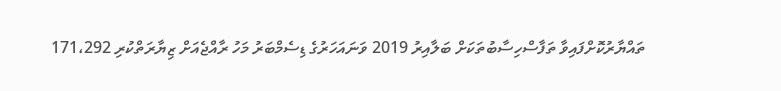ތައްޔާރުކޮށްފައިވާ ތަފާސްހިސާބުތަކަށް ބަލާއިރު 2019 ވަނައަހަރުގެ ޑިސެމްބަރު މަހު ރާއްޖެއަށް ޒިޔާރަތްކުރި 171،292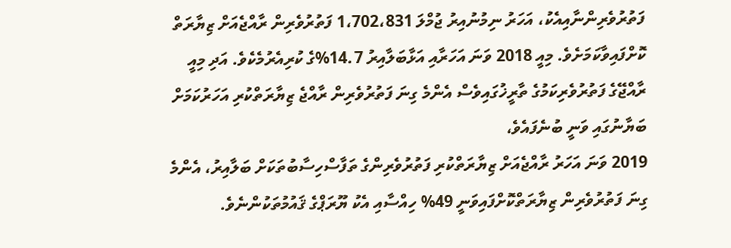ފަތުރުވެރިންނާއިއެކު، އަހަރު ނިމުނުއިރު ޖުމްލަ 1،702،831 ފަތުރުވެރިން ރާއްޖެއަށް ޒިޔާރަތް ކޮށްފައިވާކަމަށެވެ. މިއީ 2018 ވަނަ އަހަރާއި އަޅާބަލާއިރު 14.7%ގެ ކުރިއެރުމެކެވެ. އަދި މިއީ ރާއްޖޭގެ ފަތުރުވެރިކަމުގެ ތާރީޚުގައިވެސް އެންމެ ގިނަ ފަތުރުވެރިން ރާއްޖެ ޒިޔާރަތްކުރި އަހަރުކަމަށް ބަޔާނުގައި ވަނީ ބުނެފައެވެ،
2019 ވަނަ އަހަރު ރާއްޖެއަށް ޒިޔާރަތްކުރި ފަތުރުވެރިންގެ ތަފާސްހިސާބުތަކަށް ބަލާއިރު، އެންމެ ގިނަ ފަތުރުވެރިން ޒިޔާރަތްކޮށްފައިވަނީ 49% ހިއްސާއި އެކު ޔޫރަޕްގެ ޤައުމުތަކުންނެވެ.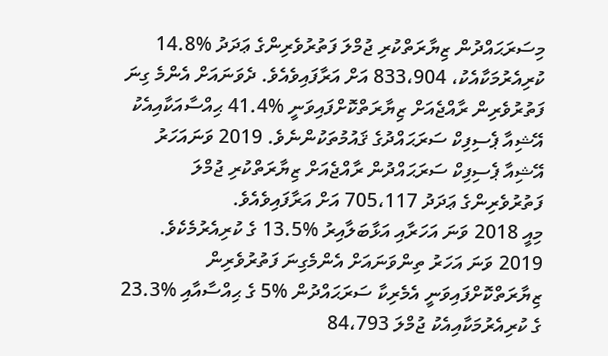މިސަރަޙައްދުން ޒިޔާރަތްކުރި ޖުމްލަ ފަތުރުވެރިންގެ ޢަދަދު %14.8 ކުރިއެރުމަކާއެކު، 833،904 އަށް އަރާފައިވެއެވެ. ދެވަނައަށް އެންމެ ގިނަ ފަތުރުވެރިން ރާއްޖެއަށް ޒިޔާރަތްކޮށްފައިވަނީ %41.4 ޙިއްސާއަކާއިއެކު އޭޝިއާ ޕެސިފިކް ސަރަޙައްދުގެ ޤައުމުތަކުންނެވެ. 2019 ވަނައަހަރު އޭޝިއާ ޕެސިފިކް ސަރަޙައްދުން ރާއްޖެއަށް ޒިޔާރަތްކުރި ޖުމްލަ ފަތުރުވެރިންގެ ޢަދަދު 705،117 އަށް އަރާފައިވެއެވެ.
މިއީ 2018 ވަނަ އަހަރާއި އަޅާބަލާއިރު %13.5 ގެ ކުރިއެރުމެކެވެ. 2019 ވަނަ އަހަރު ތިންވަނައަށް އެންމެގިނަ ފަތުރުވެރިން ޒިޔާރަތްކޮށްފައިވަނީ އެމެރިކާ ސަރަޙައްދުން %5 ގެ ޙިއްސާއާއި %23.3 ގެ ކުރިއެރުމަކާއިއެކު ޖުމްލަ 84،793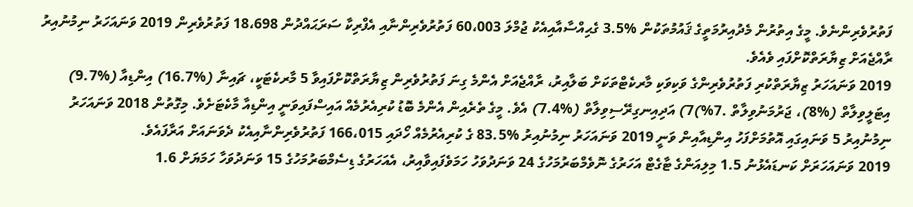ފަތުރުވެރިންނެވެ. މީގެ އިތުރުން މެދުއިރުމަތީގެ ޤައުމުތަކުން %3.5 ގެޙިއްސާއާއިއެކު ޖުމްލަ 60،003 ފަތުރުވެރިންނާއި އެފްރިކާ ސަރަޙައްދުން 18،698 ފަތުރުވެރިން 2019 ވަނައަހަރު ނިމުނުއިރު ރާއްޖެއަށް ޒިޔާރަތްކޮށްފައި ވެއެވެ.
2019 ވަނައަހަރު ޒިޔާރަތްކުރި ފަތުރުވެރިންގެ ވަކިވަކި މާރކެޓްތަކަށް ބަލާއިރު، ރާއްޖެއަށް އެންމެ ގިނަ ފަތުރުވެރިން ޒިޔާރަތްކޮށްފައިވާ 5 މާރކެޓަކީ، ޗައިނާ (%16.7) އިންޑިއާ (%9.7) އިޓަލީވިލާތް (%8)، ޖަރުމަނުވިލާތް .7%)7) އަދިއިނގިރޭސިވިލާތް (%7.4) އެވެ. މީގެ ތެރެއިން އެންމެ ބޮޑު ކުރިއެރުމެއް އައިސްފައިވަނީ އިންޑިއާ މާކެޓަށެވެ. މިގޮތުން 2018 ވަނައަހަރު ނިމުނުއިރު 5 ވަނައިގައި އޮތުމަށްފަހު އިންޑިއާއިން ވަނީ 2019 ވަނައަހަރު ނިމުނުއިރު %83.5 ގެ ކުރިއެރުމެއް ހޯދައި 166،015 ފަތުރުވެރިންނާއިއެކު ދެވަނައަށް އަރާފައެވެ.
2019 ވަނައަހަރަށް ކަނޑައެޅުނު 1.5 މިލިއަންގެ ޓާގެޓް އަހަރުގެ ނޮވެމްބަރުމަހުގެ 24 ވަނަދުވަހު ހަމަވެފައިވާއިރު، އެއަހަރުގެ ޑިސެމްބަރުމަހުގެ 15 ވަނަދުވަހާ ހަމަޔަށް 1.6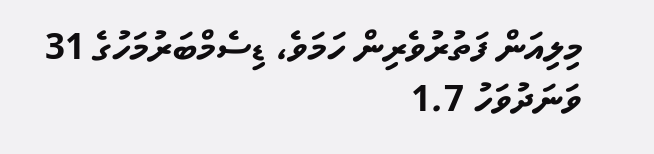މިލިއަން ފަތުރުވެރިން ހަމަވެ، ޑިސެމްބަރުމަހުގެ 31 ވަނަދުވަހު 1.7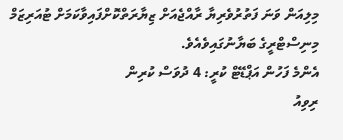މިލިއަން ވަނަ ފަތުރުވެރިޔާ ރާއްޖެއަށް ޒިޔާރަތްކޮށްފައިވާކަމަށް ޓުއަރިޒަމް މިނިސްޓްރީގެ ބަޔާނުގައިވެއެވެ.
އެންމެ ފަހުން އަޕްޑޭޓް ކުރީ: 4 ދުވަސް ކުރިން
ރިވިއު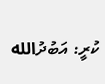ކުރީ: އަބުދުالله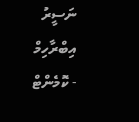ނަސީރު އިބްރާހިމް
- ކޮމެންޓް